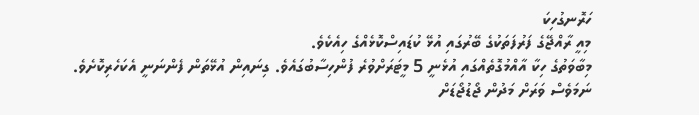ހަރޮނގުހިކަ
މިއީ ރާއްޖޭގެ ފަރުފަތަކުގެ ބޭރުގައި އުޅޭ ކުޑައިސްކޮޅެއްގެ ހިއެކެވެ.
މިބާވަތުގެ ހިކާ އާއްމުގޮތެއްގައި އުޅެނީ 5 މީޓަރަށްވުރެ ފުންހިސާބުގައެވެ. ގިނައިން އުޅޭތަން ފެންނަނީ އެކަހެރިކޮށެވެ. ނަމަވެސް ވަރަށް މަދުން ޖޯޑުޖޯޑަށް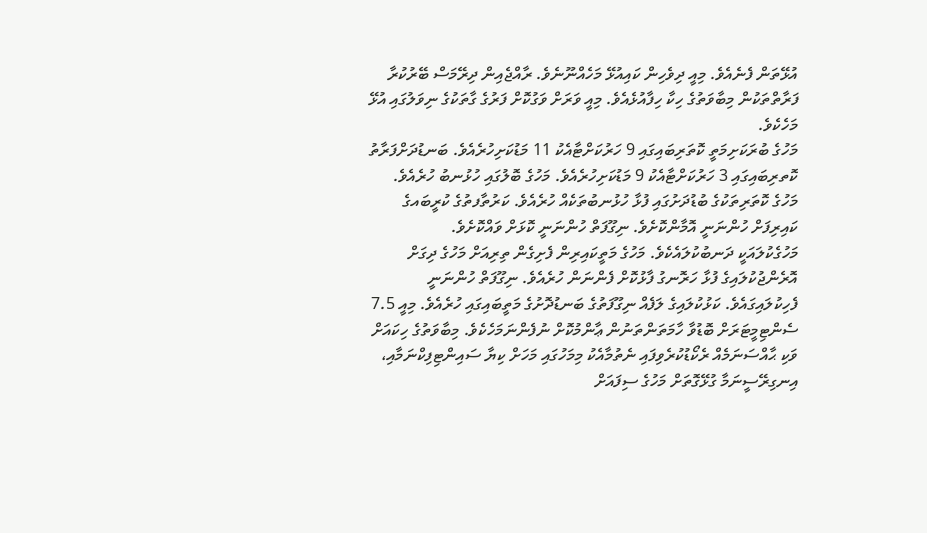އުޅޭތަން ފެނެއެވެ. މިއީ ދިވެހިން ކައިއުޅޭ މަހެއްނޫނެވެ. ރާއްޖެއިން ދިރޭމަސް ބޭރުކުރާ ފަރާތްތަކުން މިބާވަތުގެ ހިކާ ހިފާއުޅެއެވެ. މިއީ ވަރަށް ވަގުކޮށް ފަރުގެ ގާތަކުގެ ނިވަލުގައި އުޅޭ މަހެކެވެ.
މަހުގެ ބުރަކަށިމަތީ ކޮތަރިބައިގައި 9 ހަރުކަށްޓާއެކު 11 މަޑުކަށިހުރެއެވެ. ބަނޑުދަށްފަރާތު ކޮތރިބައިގައި 3 ހަރުކަށްޓާއެކު 9 މަޑުކަށިހުރެއެވެ. މަހުގެ ބޮލުގައި ހުޅުނބު ހުރެއެވެ. މަހުގެ ކޮތަރިތަކުގެ ބުޑުދަށުގައި ފުޅާ ހުޅުނބުތަކެއް ހުރެއެވެ. ކަރުތާފތުގެ ކުރީބައގެ ކައިރިފަށް ހުންނަނީ އޮމާންކޮށެވެ. ނިގޫފަތް ހުންނަނީ ކޮޅަށް ވައްކޮށެވެ.
މަހުގެކުލައަކީ ދަނބުކުލައެކެވެ. މަހުގެ މަތީކައިރިން ފެށިގެން ތިރިއަށް މަހުގެ ދިގަށް އޮރެންޖުކުލައިގެ ފުޅާ ހަރޮނގު ފާޅުކޮށް ފެންނަން ހުރެއެވެ. ނިގޫފަތް ހުންނަނީ ފެހިކުލައިގައެވެ. ކަޅުކުލައިގެ ލަފެއް ނިގޫފަތުގެ ބަނޑުދޮށުގެ މަތީބައިގައި ހުރެއެވެ. މިއީ 7.5 ސެންޓިމީޓަރަށް ބޮޑުވާ ހާމަތަންތަނުން ޢާންމުކޮށް ނުފެންނަމަހެކެވެ. މިބާވަތުގެ ހިކައަށް ވަކި ޙާއްސަނަމެއް ރެކޯޑުކުރެވިފައި ނެތުމާއެކު މިމަހުގައި މަހަށް ކިޔާ ސައިންޓިފިކްނަމާއި، އިނގިރޭސީނަމާ ގުޅޭގޮތަށް މަހުގެ ސިފައަށް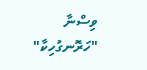ވިސްނާ "ހަރޮނގުހިކާ"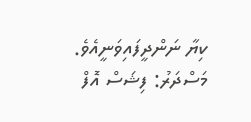ކިޔާ ނަންދީފައިވަނީއެވެ.
މަސްދަރު: ފިޝަސް އޮފް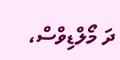ދަ މޯލްޑިވްސް،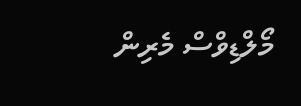މޯލްޑިވްސް މެރިން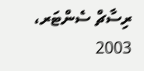ރިސާޗް ސެންޓަރ، 2003